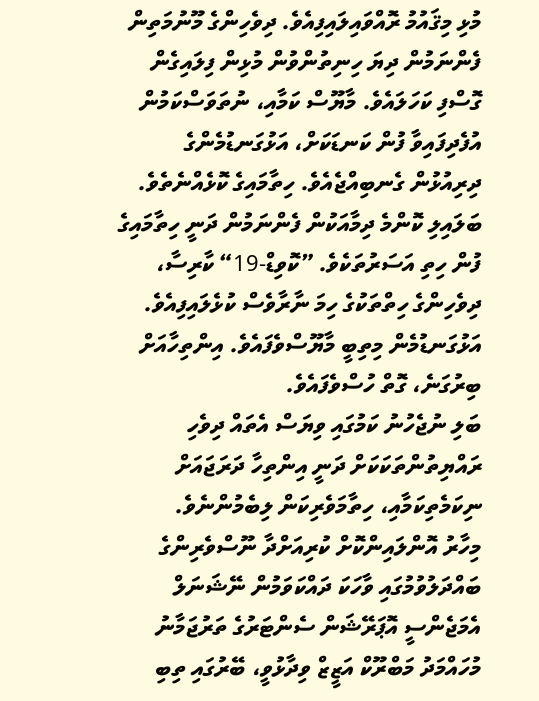މުޅި މިޤައުމު ރޮއްވައިލައިފިއެވެ. ދިވެހިންގެ މޫނުމަތިން ފެންނަމުން ދިޔަ ހިނިތުންވުން މުޅިން ފިލައިގެން ގޮސްފި ކަހަލައެވެ. މާޔޫސް ކަމާއި، ނުތަވަސްކަމުން އުފެދިފައިވާ ފުން ކަނޑަކަށް، އަޅުގަނޑުމެންގެ ދިރިއުޅުން ގެނބިއްޖެއެވެ. ހިތާމައިގެ ކޮޅެއްނެތެވެ. ބަލައިލި ކޮންމެ ދިމާއަކުން ފެންނަމުން ދަނީ ހިތާމައިގެ ފުން ހިތި އަސަރުތަކެވެ. ”ކޮވިޑް-19“ ކާރިސާ، ދިވެހިންގެ ހިތްތަކުގެ ހިމަ ނާރާވެސް ކުޅެލައިފިއެވެ. އަޅުގަނޑުމެން މިތިބީ މާޔޫސްވެފައެވެ. އިންތިހާއަށް ބިރުގަނެ، ގޮތް ހުސްވެފައެވެ.
ބަލި ނުޖެހުނު ކަމުގައި ވިޔަސް އެތައް ދިވެހި ރައްޔިތުންތަކަކަށް ދަނީ އިންތިހާ ދަރަޖައަށް ނިކަމެތިކަމާއި، ހިތާމަވެރިކަން ލިބެމުންނެވެ.
މިހާރު އޮންލައިންކޮށް ކުރިއަށްދާ ނޫސްވެރިންގެ ބައްދަލުވުމުގައި ވާހަކަ ދައްކަވަމުން ނޭޝަނަލް އެމަޖެންސީ އޮޕަރޭޝަން ސެންޓަރުގެ ތަރުޖަމާނު މުހައްމަދު މަބްރޫކް އަޒީޒް ވިދާޅުވީ، ބޭރުގައި ތިބި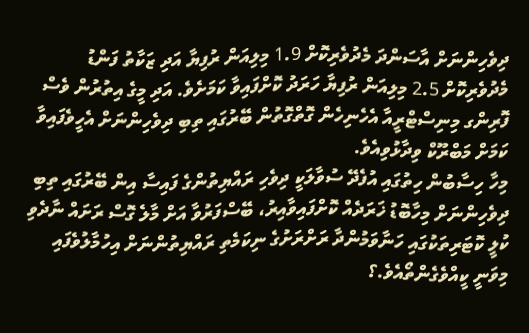ދިވެހިންނަށް އާސަންދަ މެދުވެރިކޮށް 1.9 މިލިއަން ރުފިޔާ އަދި ޒަކާތު ފަންޑު މެދުވެރިކޮށް 2.5 މިލިއަން ރުފިޔާ ހަރަދު ކޮށްފައިވާ ކަމަށެވެ. އަދި މީގެ އިތުރުން ވެސް ފޮރިންގ މިނިސްޓްރީއާ އެހެނިހެން ގޮތްގޮތުން ބޭރުގައި ތިބި ދިވެހިންނަށް އެހީވެފައިވާ ކަމަށް މަބްރޫކް ވިދާޅުވިއެވެ.
މިހާ ހިސާބުން ހިތުގައި އުފެދޭ ސުވާލަކީ ދިވެހި ރައްޔިތުންގެ ފައިސާ އިން ބޭރުގައި ތިބި ދިވެހިންނަށް މިހާބޮޑު ޚަރަދެއް ކޮށްފައިވާއިރު، ބޭސްފަރުވާ އަށް މާލެ ގޮސް ރަށައް ނާދެވި ކުލީ ކޮޓަރިތަކުގައި ހަނާވަމުންދާ ރަށްރަށުގެ ނިކަމެތި ރައްޔިތުންނަށް އިހުމާލުވެފައި މިވަނީ ކީއްވެގެންތޯއެވެ.؟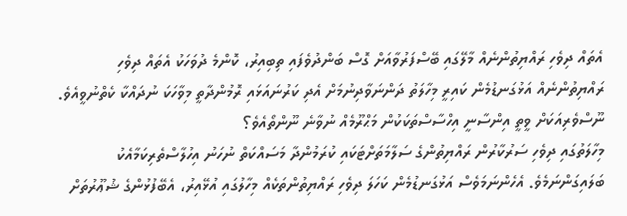އެތައް ދިވެހި ރައްޔިތުންނެއް މާލޭގައި ބޭސްފަރުވާއަށް ގޮސް ބަންދުވެފައި ތިބިއިރު، ކޮންމެ ދުވަހަކު އެތައް ދިވެހި ރައްޔިތުންނެއް އަޅުގަނޑުމެން ކައިރީ މިހާލަތު ދަންނަވާދިނުމަށް އެދި ކަރުނައަޅައި ރޮމުންދާތީ މިވާހަކަ ނުދައްކާ ކެތްނުވީއެވެ. ނޫސްވެރިއަކަށް ވީތީ އިންސާނީ އިހްސާސްތަކަކުން މަޙްރޫމެއް ނުވާނެ ނޫންތޯއެވެ؟
މިހާލަތުގައި ދިވެހި ސަރުކާރުން ރައްޔިތުންގެ ސަލާމަތަށްޓަކައި ކުރަމުންދާ މަސައްކަތް ނުހަނު އިހުލާސްތެރިކަމާއެކު ބަލައިގަންނަމެވެ. އެހެންނަމަވެސް އަޅުގަނޑުމެން ކަހަލަ ދިވެހި ރައްޔިތުންތަކެއް މިހާލުގައި އުޅޭއިރު، އެބޭފުޅުންގެ ޝުޢޫރުތަށް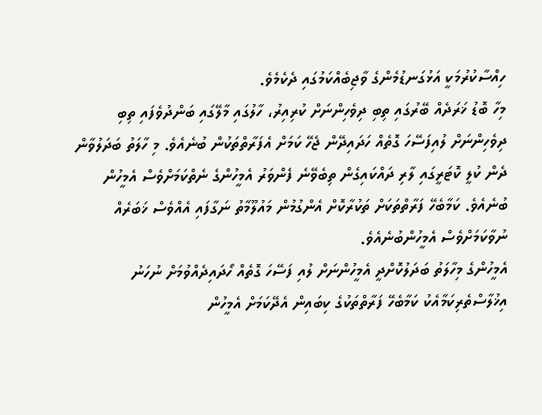ހިއްސާކުރުމަކީ އަޅުގަނޑުމެންގެ ވާޖިބެއްކަމުގައި ދެކެމެވެ.
މިހާ ބޮޑު ޚަރަދެއް ބޭރުގައި ތިބި ދިވެހިންނަށް ކުރިއިރު، ހާލުގައި މާލޭގައި ބަންދުވެފައި ތިބި ދިވެހިންނަށް ލުއިފަސޭހަ ގޮތެއް ހަދައިދޭން ޖެހޭ ކަމަށް އެފަރާތްތަކުން ބުނެއެވެ. މި ހާލަތު ބަދަލުވާން ދެން ކުލީ ކޮޓަރީގައި ލާރި ދައްކައިގެން ތިބެވޭނެ ފެންވަރު އެމީހުންގެ ނެތްކަމަށްވެސް އެމީހުން ބުނެއެވެ. ކަމާބެހޭ ފަރާތްތަކަށް ތަކުރާކޮށް އެންގުމުން މައުލޫމާތު ނަގާފައި އެއްވެސް ޚަބަރެއް ނުވާކަމަށްވެސް އެމީހުންބުނެއެވެ.
އެމީހުންގެ މިހާލަތު ބަދަލުކޮށްދީ އެމީހުންނަށް ލުއި ފަސޭހަ ގޮތެއް ހޯދައިދެއްވުމަށް ނުހަނު އިޚުލާސްތެރިކަމާއެކު ކަމާބެހޭ ފަރާތްތަކުގެ ކިބައިން އެދޭކަމަށް އެމީހުން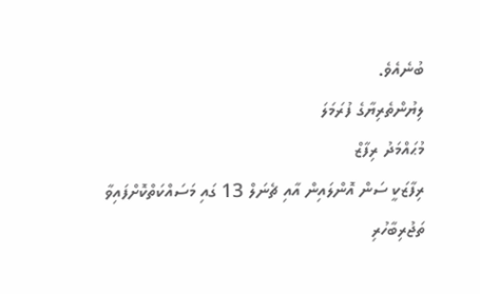ބުނެއެވެ.
ލިޔުންތެރިޔާގެ ފުރަމަލަ
މުޙައްމަދު ރިފާޒް
ރިފާޒަކީ ސަން އޮންލައިން އާއި ޗެނަލް 13 ގައި މަސައްކަތްކޮށްފައިވާ ތަޖުރިބާހުރި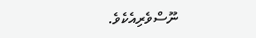ނޫސްވެރިއެކެވެ.